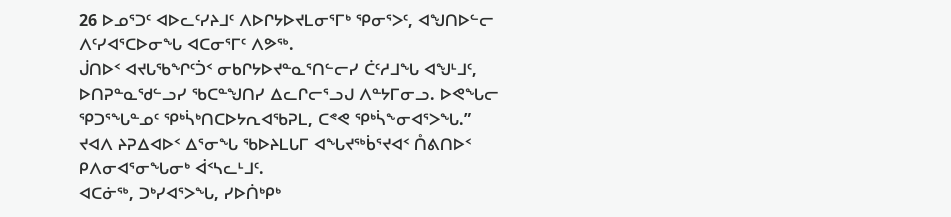26 ᐅᓄᕐᑐᑦ ᐊᐅᓚᑦᓯᔨᒧᑦ ᐱᐅᒋᔭᐅᔪᒪᓂᕐᒥᒃ ᕿᓂᕐᐳᑦ, ᐊᖑᑎᐅᓪᓕ ᐱᑦᓯᐊᕐᑕᐅᓂᖓ ᐊᑕᓂᕐᒥᑦ ᐱᕗᖅ.
ᒎᑎᐅᑉ ᐊᔪᒐᖃᖏᑦᑑᑉ ᓂᑲᒋᔭᐅᔪᓐᓇᕐᑎᓪᓕᓯ ᑖᑦᓱᒧᖓ ᐊᖑᒻᒧᑦ, ᐅᑎᕈᓐᓇᖁᓪᓗᓯ ᖃᑕᓐᖑᑎᓯ ᐃᓚᒋᓕᕐᓗᒍ ᐱᓐᔭᒥᓂᓗ. ᐅᕙᖓᓕ ᕿᑐᕐᖓᓐᓄᑦ ᕿᒃᓵᒃᑎᑕᐅᔭᕆᐊᖃᕈᒪ, ᑕᕝᕙ ᕿᒃᓵᖕᓂᐊᕐᐳᖓ.”
ᔪᐊᐱ ᔨᕈᐃᐊᐅᑉ ᐃᕐᓂᖓ ᖃᐅᔨᒪᒐᒥ ᐊᖓᔪᖅᑳᕐᔪᐊᑉ ᑍᕕᑎᐅᑉ ᑭᐱᓂᐊᕐᓂᖓᓂᒃ ᐋᑉᓴᓚᒻᒧᑦ.
ᐊᑕᓃᖅ, ᑐᒃᓯᐊᕐᐳᖓ, ᓯᐅᑏᒃᑭᒃ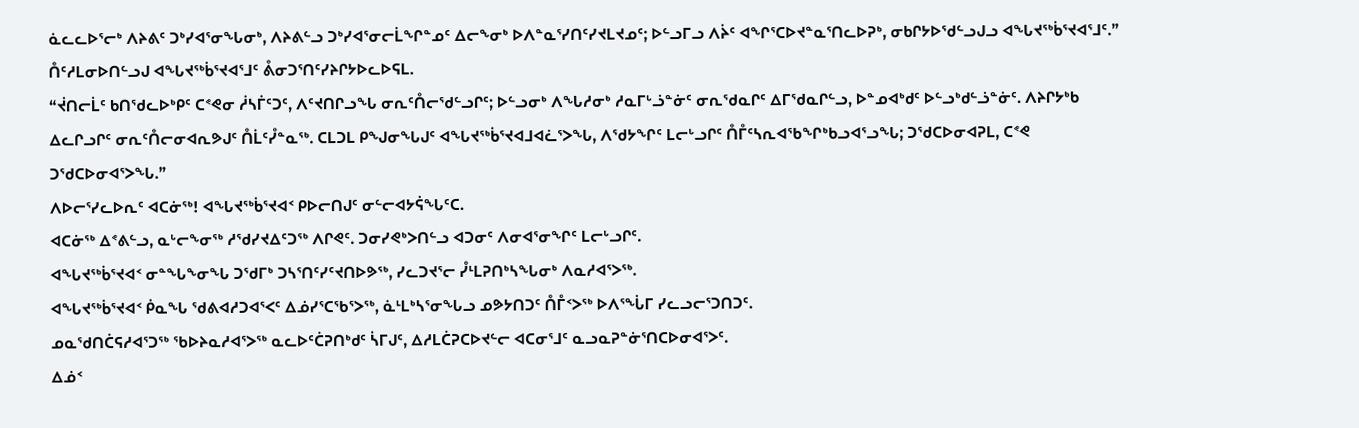ᓈᓚᓚᐅᕐᓕᒃ ᐱᔨᕕᑦ ᑐᒃᓯᐊᕐᓂᖓᓂᒃ, ᐱᔨᕕᓪᓗ ᑐᒃᓯᐊᕐᓂᓕᒫᖏᓐᓄᑦ ᐃᓕᖕᓂᒃ ᐅᐱᓐᓇᕐᓯᑎᑦᓯᔪᒪᔪᓄᑦ; ᐅᓪᓗᒥᓗ ᐱᔩᑦ ᐊᖏᕐᑕᐅᔪᓐᓇᕐᑎᓚᐅᕈᒃ, ᓂᑲᒋᔭᐅᖁᓪᓗᒍᓗ ᐊᖓᔪᖅᑳᕐᔪᐊᕐᒧᑦ.” ᑍᑦᓱᒪᓂᐅᑎᓪᓗᒍ ᐊᖓᔪᖅᑳᕐᔪᐊᕐᒧᑦ ᕔᓂᑐᕐᑎᑦᓯᔨᒋᔭᐅᓚᐅᕋᒪ.
“ᔫᑎᓕᒫᑦ ᑲᑎᖁᓚᐅᒃᑭᑦ ᑕᕝᕙᓂ ᓲᓴᒦᑦᑐᑦ, ᐱᑦᔪᑎᒋᓗᖓ ᓂᕆᑦᑍᓕᖁᓪᓗᒋᑦ; ᐅᓪᓗᓂᒃ ᐱᖓᓱᓂᒃ ᓱᓇᒥᒡᓘᓐᓃᑦ ᓂᕆᖁᓇᒋᑦ ᐃᒥᖁᓇᒋᓪᓗ, ᐅᓐᓄᐊᒃᑯᑦ ᐅᓪᓗᒃᑯᓪᓘᓐᓃᑦ. ᐱᔨᒋᔭᒃᑲ ᐃᓚᒋᓗᒋᑦ ᓂᕆᑦᑍᓕᓂᐊᕆᕗᒍᑦ ᑍᒫᑦᓮᓐᓇᖅ. ᑕᒪᑐᒪ ᑭᖑᓂᖓᒍᑦ ᐊᖓᔪᖅᑳᕐᔪᐊᒧᐊᓛᕐᐳᖓ, ᐱᖁᔭᖏᑦ ᒪᓕᒡᓗᒋᑦ ᑍᒤᑦᓴᕆᐊᖃᖏᒃᑲᓗᐊᕐᓗᖓ; ᑐᖁᑕᐅᓂᐊᕈᒪ, ᑕᕝᕙ ᑐᖁᑕᐅᓂᐊᕐᐳᖓ.”
ᐱᐅᓕᕐᓯᓚᐅᕆᑦ ᐊᑕᓃᖅ! ᐊᖓᔪᖅᑳᕐᔪᐊᑉ ᑭᐅᓕᑎᒍᑦ ᓂᓪᓕᐊᔭᕌᖓᑦᑕ.
ᐊᑕᓃᖅ ᐃᕝᕕᓪᓗ, ᓇᒡᓕᖕᓂᖅ ᓱᖁᓯᔪᐃᑦᑐᖅ ᐱᒋᕙᑦ. ᑐᓂᓯᕙᒃᐳᑎᓪᓗ ᐊᑐᓂᑦ ᐱᓂᐊᕐᓂᖏᑦ ᒪᓕᒡᓗᒋᑦ.
ᐊᖓᔪᖅᑳᕐᔪᐊᑉ ᓂᓐᖓᖕᓂᖓ ᑐᖁᒥᒃ ᑐᓴᕐᑎᑦᓯᑦᔪᑎᐅᕗᖅ, ᓯᓚᑐᔪᕐᓕ ᓮᒻᒪᕈᑎᒃᓴᖓᓂᒃ ᐱᓇᓱᐊᕐᐳᖅ.
ᐊᖓᔪᖅᑳᕐᔪᐊᑉ ᑮᓇᖓ ᖁᕕᐊᓱᑐᐊᕐᐸᑦ ᐃᓅᓯᕐᑕᖃᕐᐳᖅ, ᓈᒻᒪᒃᓴᕐᓂᖓᓗ ᓄᕗᔭᑎᑐᑦ ᑍᒤᑉᐳᖅ ᐅᐱᕐᖔᒥ ᓯᓚᓗᓕᕐᑐᑎᑐᑦ.
ᓄᓇᖁᑎᑖᕋᓱᐊᕐᑐᖅ ᖃᐅᔨᓇᓱᐊᕐᐳᖅ ᓇᓚᐅᑦᑖᕈᑎᒃᑯᑦ ᓵᒥᒍᑦ, ᐃᓱᒪᑖᕈᑕᐅᔪᓪᓕ ᐊᑕᓂᕐᒧᑦ ᓇᓗᓇᕈᓐᓃᕐᑎᑕᐅᓂᐊᕐᐳᑦ.
ᐃᓅᑉ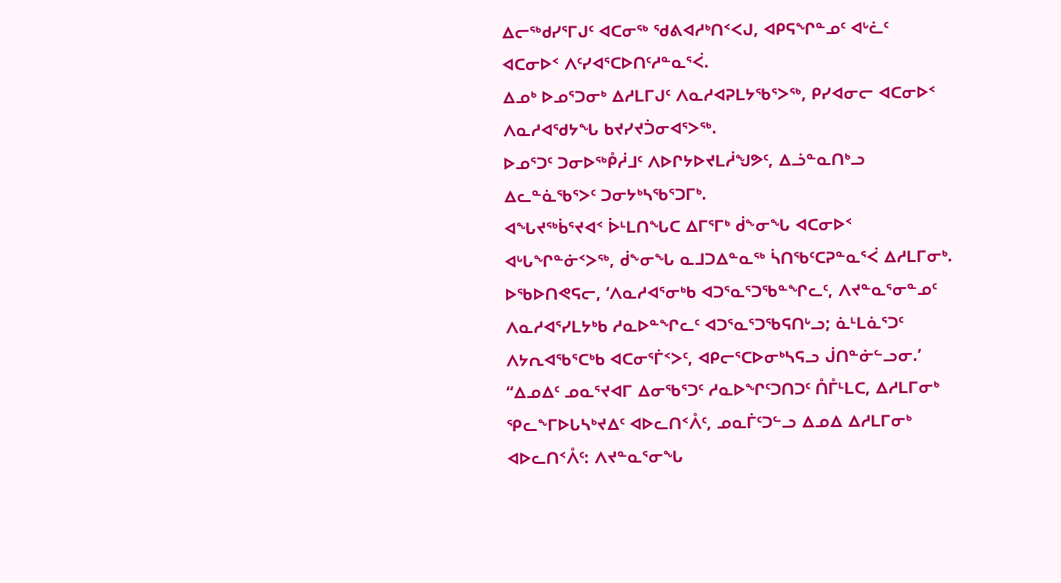ᐃᓕᖅᑯᓯᕐᒥᒍᑦ ᐊᑕᓂᖅ ᖁᕕᐊᓱᒃᑎᑉᐸᒍ, ᐊᑭᕋᖏᓐᓄᑦ ᐊᒡᓛᑦ ᐊᑕᓂᐅᑉ ᐱᑦᓯᐊᕐᑕᐅᑎᑦᓱᓐᓇᕐᐹ.
ᐃᓄᒃ ᐅᓄᕐᑐᓂᒃ ᐃᓱᒪᒥᒍᑦ ᐱᓇᓱᐊᕈᒪᔭᖃᕐᐳᖅ, ᑭᓯᐊᓂᓕ ᐊᑕᓂᐅᑉ ᐱᓇᓱᐊᖁᔭᖓ ᑲᔪᓯᔪᑑᓂᐊᕐᐳᖅ.
ᐅᓄᕐᑐᑦ ᑐᓂᐅᖅᑬᓲᒧᑦ ᐱᐅᒋᔭᐅᔪᒪᓲᖑᕗᑦ, ᐃᓘᓐᓇᑎᒃᓗ ᐃᓚᓐᓈᖃᕐᐳᑦ ᑐᓂᔭᒃᓴᖃᕐᑐᒥᒃ.
ᐊᖓᔪᖅᑳᕐᔪᐊᑉ ᐆᒻᒪᑎᖓᑕ ᐃᒥᕐᒥᒃ ᑰᖕᓂᖓ ᐊᑕᓂᐅᑉ ᐊᒡᒐᖏᓐᓃᑉᐳᖅ, ᑰᖕᓂᖓ ᓇᒧᑐᐃᓐᓇᖅ ᓵᑎᖃᑦᑕᕈᓐᓇᕐᐹ ᐃᓱᒪᒥᓂᒃ.
ᐅᖃᐅᑎᕙᕋᓕ, ‘ᐱᓇᓱᐊᕐᓂᒃᑲ ᐊᑐᕐᓇᕐᑐᖃᓐᖏᓚᑦ, ᐱᔪᓐᓇᕐᓂᓐᓄᑦ ᐱᓇᓱᐊᕐᓯᒪᔭᒃᑲ ᓱᓇᐅᓐᖏᓚᑦ ᐊᑐᕐᓇᕐᑐᖃᕋᑎᒡᓗ; ᓈᒻᒪᓈᕐᑐᑦ ᐱᔭᕆᐊᖃᕐᑕᒃᑲ ᐊᑕᓂᕐᒦᑉᐳᑦ, ᐊᑭᓕᕐᑕᐅᓂᒃᓴᕋᓗ ᒎᑎᓐᓃᓪᓗᓂ.’
“ᐃᓄᐃᑦ ᓄᓇᕐᔪᐊᒥ ᐃᓂᖃᕐᑐᑦ ᓱᓇᐅᖏᑦᑐᑎᑐᑦ ᑍᒤᒻᒪᑕ, ᐃᓱᒪᒥᓂᒃ ᕿᓚᖕᒥᐅᒐᓴᒃᔪᐃᑦ ᐊᐅᓚᑎᑉᐰᑦ, ᓄᓇᒦᑦᑐᓪᓗ ᐃᓄᐃ ᐃᓱᒪᒥᓂᒃ ᐊᐅᓚᑎᑉᐰᑦ: ᐱᔪᓐᓇᕐᓂᖓ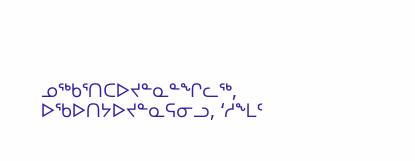ᓄᖅᑲᕐᑎᑕᐅᔪᓐᓇᓐᖏᓚᖅ, ᐅᖃᐅᑎᔭᐅᔪᓐᓇᕋᓂᓗ, ‘ᓱᖕᒪᑦ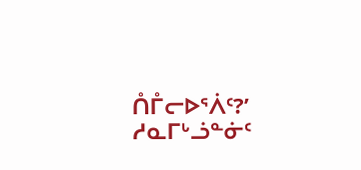ᑍᒤᓕᐅᕐᐲᑦ?’
ᓱᓇᒥᒡᓘᓐᓃᑦ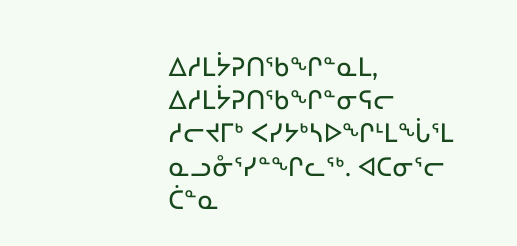ᐃᓱᒪᔮᕈᑎᖃᖏᓐᓇᒪ, ᐃᓱᒪᔮᕈᑎᖃᖏᓐᓂᕋᓕ ᓱᓕᔪᒥᒃ ᐸᓯᔭᒃᓴᐅᖏᒻᒪᖔᕐᒪ ᓇᓗᓁᕐᓯᓐᖏᓚᖅ. ᐊᑕᓂᕐᓕ ᑖᓐᓇ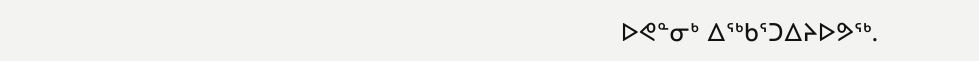ᐅᕙᓐᓂᒃ ᐃᖅᑲᕐᑐᐃᔨᐅᕗᖅ.